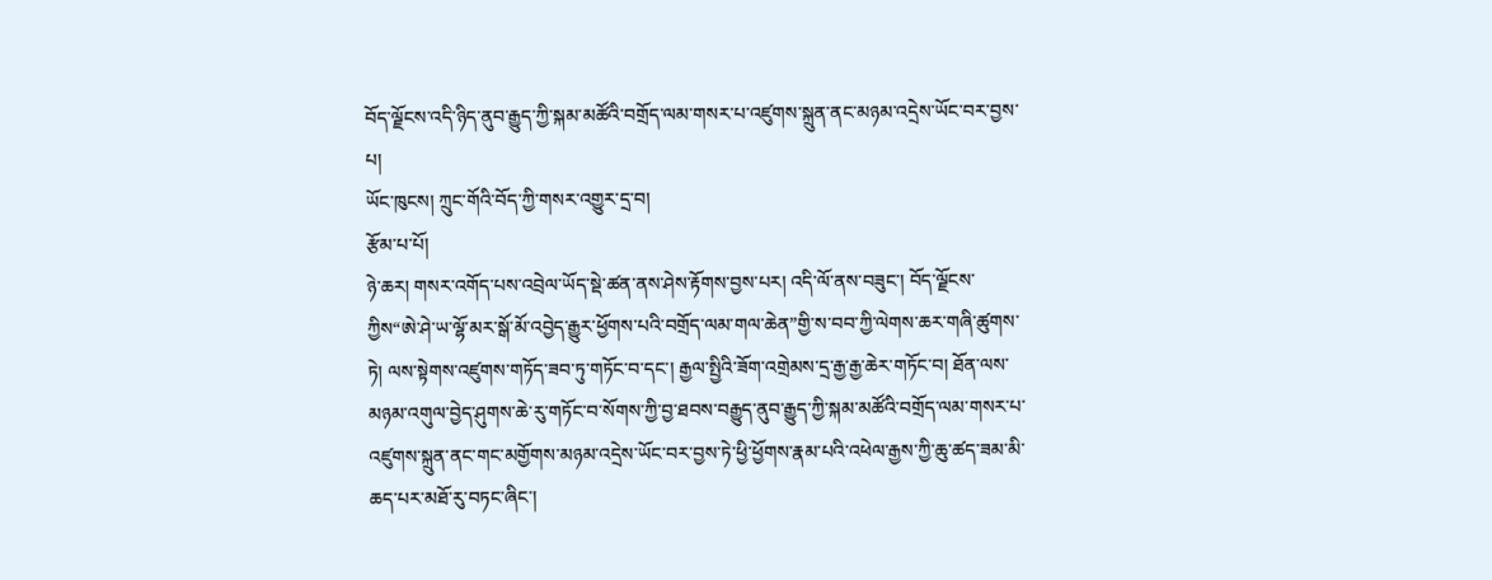བོད་ལྗོངས་འདི་ཉིད་ནུབ་རྒྱུད་ཀྱི་སྐམ་མཚོའི་བགྲོད་ལམ་གསར་པ་འཛུགས་སྐྲུན་ནང་མཉམ་འདྲེས་ཡོང་བར་བྱས་པ།
ཡོང་ཁུངས། ཀྲུང་གོའི་བོད་ཀྱི་གསར་འགྱུར་དྲ་བ།
རྩོམ་པ་པོ།
ཉེ་ཆར། གསར་འགོད་པས་འབྲེལ་ཡོད་སྡེ་ཚན་ནས་ཤེས་རྟོགས་བྱས་པར། འདི་ལོ་ནས་བཟུང་། བོད་ལྗོངས་ཀྱིས“ཨེ་ཤེ་ཡ་ལྷོ་མར་སྒོ་མོ་འབྱེད་རྒྱུར་ཕྱོགས་པའི་བགྲོད་ལམ་གལ་ཆེན”གྱི་ས་བབ་ཀྱི་ལེགས་ཆར་གཞི་ཚུགས་ཏེ། ལས་སྟེགས་འཛུགས་གཏོད་ཟབ་ཏུ་གཏོང་བ་དང་། རྒྱལ་སྤྱིའི་ཟོག་འགྲེམས་དྲ་རྒྱ་རྒྱ་ཆེར་གཏོང་བ། ཐོན་ལས་མཉམ་འགུལ་བྱེད་ཤུགས་ཆེ་རུ་གཏོང་བ་སོགས་ཀྱི་བྱ་ཐབས་བརྒྱུད་ནུབ་རྒྱུད་ཀྱི་སྐམ་མཚོའི་བགྲོད་ལམ་གསར་པ་འཛུགས་སྐྲུན་ནང་གང་མགྱོགས་མཉམ་འདྲེས་ཡོང་བར་བྱས་ཏེ་ཕྱི་ཕྱོགས་རྣམ་པའི་འཕེལ་རྒྱས་ཀྱི་ཆུ་ཚད་ཟམ་མི་ཆད་པར་མཐོ་རུ་བཏང་ཞིང་།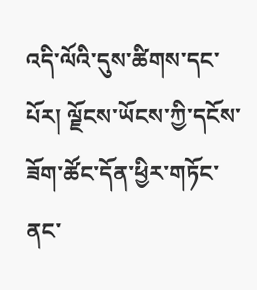འདི་ལོའི་དུས་ཚིགས་དང་པོར། ལྗོངས་ཡོངས་ཀྱི་དངོས་ཟོག་ཚོང་དོན་ཕྱིར་གཏོང་ནང་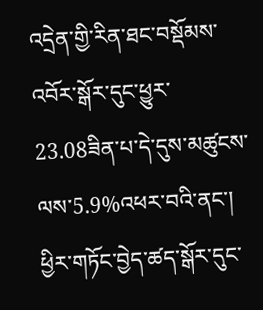འདྲེན་གྱི་རིན་ཐང་བསྡོམས་འབོར་སྒོར་དུང་ཕྱུར་23.08ཟིན་པ་དེ་དུས་མཚུངས་ལས་5.9%འཕར་བའི་ནང་། ཕྱིར་གཏོང་བྱེད་ཚད་སྒོར་དུང་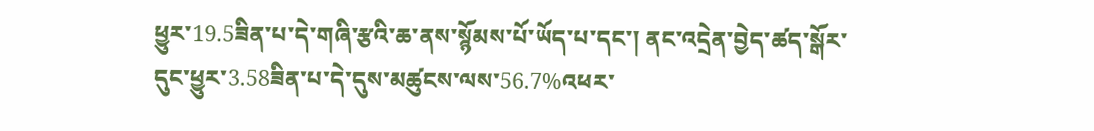ཕྱུར་19.5ཟིན་པ་དེ་གཞི་རྩའི་ཆ་ནས་སྙོམས་པོ་ཡོད་པ་དང་། ནང་འདྲེན་བྱེད་ཚད་སྒོར་དུང་ཕྱུར་3.58ཟིན་པ་དེ་དུས་མཚུངས་ལས་56.7%འཕར་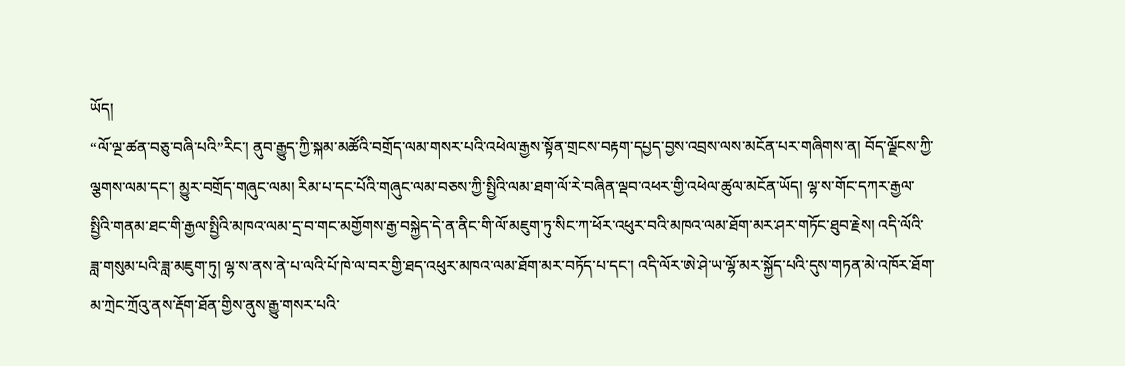ཡོད།
“ལོ་ལྔ་ཚན་བཅུ་བཞི་པའི”རིང་། ནུབ་རྒྱུད་ཀྱི་སྐམ་མཚོའི་བགྲོད་ལམ་གསར་པའི་འཕེལ་རྒྱས་སྟོན་གྲངས་བརྟག་དཔྱད་བྱས་འབྲས་ལས་མངོན་པར་གཞིགས་ན། བོད་ལྗོངས་ཀྱི་ལྕགས་ལམ་དང་། མྱུར་བགྲོད་གཞུང་ལམ། རིམ་པ་དང་པོའི་གཞུང་ལམ་བཅས་ཀྱི་སྤྱིའི་ལམ་ཐག་ལོ་རེ་བཞིན་ལྡབ་འཕར་གྱི་འཕེལ་ཚུལ་མངོན་ཡོད། ལྷ་ས་གོང་དཀར་རྒྱལ་སྤྱིའི་གནམ་ཐང་གི་རྒྱལ་སྤྱིའི་མཁའ་ལམ་དྲ་བ་གང་མགྱོགས་རྒྱ་བསྐྱེད་དེ་ན་ནིང་གི་ལོ་མཇུག་ཏུ་སིང་ཀ་ཕོར་འཕུར་བའི་མཁའ་ལམ་ཐོག་མར་ཤར་གཏོང་ཐུབ་རྗེས། འདི་ལོའི་ཟླ་གསུམ་པའི་ཟླ་མཇུག་ཏུ། ལྷ་ས་ནས་ནེ་པ་ལའི་པོ་ཁེ་ལ་བར་གྱི་ཐད་འཕུར་མཁའ་ལམ་ཐོག་མར་བཏོད་པ་དང་། འདི་ལོར་ཨེ་ཤེ་ཡ་ལྷོ་མར་སྐྱོད་པའི་དུས་གཏན་མེ་འཁོར་ཐོག་མ་ཀྲེང་ཀྲོའུ་ནས་རྡོག་ཐོན་གྱིས་ནུས་རྒྱུ་གསར་པའི་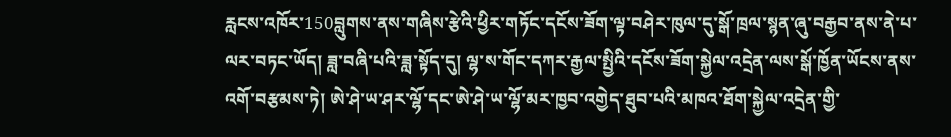རླངས་འཁོར་150བླུགས་ནས་གཞིས་རྩེའི་ཕྱིར་གཏོང་དངོས་ཟོག་ལྟ་བཤེར་ཁུལ་དུ་སྒོ་ཁྲལ་སྙན་ཞུ་བརྒྱབ་ནས་ནེ་པ་ལར་བཏང་ཡོད། ཟླ་བཞི་པའི་ཟླ་སྟོད་དུ། ལྷ་ས་གོང་དཀར་རྒྱལ་སྤྱིའི་དངོས་ཟོག་སྐྱེལ་འདྲེན་ལས་སྒོ་ཁྱོན་ཡོངས་ནས་འགོ་བརྩམས་ཏེ། ཨེ་ཤེ་ཡ་ཤར་ལྷོ་དང་ཨེ་ཤེ་ཡ་ལྷོ་མར་ཁྱབ་འགྱེད་ཐུབ་པའི་མཁའ་ཐོག་སྐྱེལ་འདྲེན་གྱི་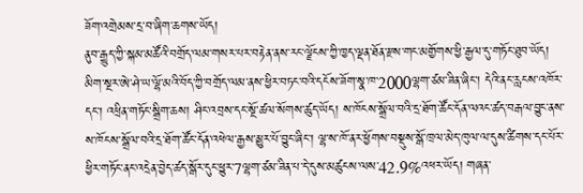ཟོག་འགྲེམས་དྲ་བ་ཞིག་ཆགས་ཡོད།
ནུབ་རྒྱུད་ཀྱི་སྐམ་མཚོའི་བགྲོད་ལམ་གསར་པར་བརྟེན་ནས་རང་ལྗོངས་ཀྱི་ཁྱད་ལྡན་ཐོན་རྫས་གང་མགྱོགས་ཕྱི་རྒྱལ་དུ་གཏོང་ཐུབ་ཡོད། མིག་སྔར་ཨེ་ཤེ་ཡ་ལྷོ་མའི་བོད་ཀྱི་བགྲོད་ལམ་ནས་ཕྱིར་བཏང་བའི་དངོས་ཟོག་སྣ་ཁ་2000ལྷག་ཙམ་ཟིན་ཞིང་། དེའི་ནང་རླངས་འཁོར་དང་། འཕྲིན་གཏོང་སྒྲིག་ཆས། ཤིང་འབྲས་དང་སྔོ་ཚལ་སོགས་ཚུད་ཡོད། ས་ཁོངས་སྒྲོལ་བའི་དྲ་ཐོག་ཚོང་དོན་ལའང་ཚད་བརྒལ་བྱུང་ནས་ས་ཁོངས་སྒྲོལ་བའི་དྲ་ཐོག་ཚོང་དོན་འཕེལ་རྒྱས་མྱུར་པོ་བྱུང་ཞིང་། ལྷ་ས་ཁོ་ནར་ཕྱོགས་བསྡུས་སྒོ་ཁྲལ་མེད་ཁུལ་ལ་དུས་ཚིགས་དང་པོར་ཕྱིར་གཏོང་ནང་འདྲེན་བྱེད་ཚད་སྒོར་དུང་ཕྱུར་7ལྷག་ཙམ་ཟིན་པ་དེ་དུས་མཚུངས་ལས་42.9%འཕར་ཡོད། གཞན་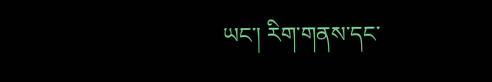ཡང་། རིག་གནས་དང་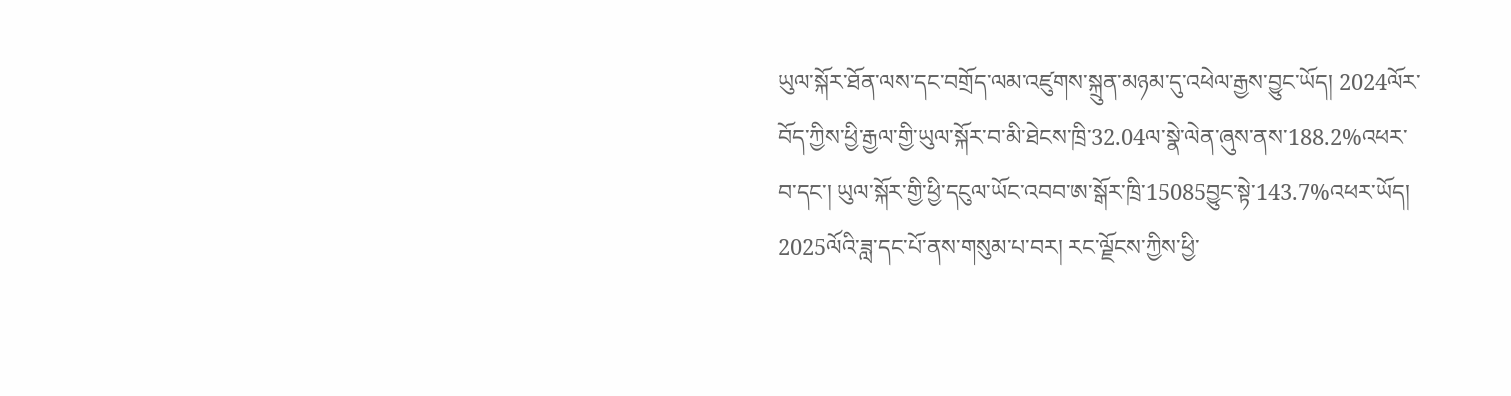ཡུལ་སྐོར་ཐོན་ལས་དང་བགྲོད་ལམ་འཛུགས་སྐྲུན་མཉམ་དུ་འཕེལ་རྒྱས་བྱུང་ཡོད། 2024ལོར་བོད་ཀྱིས་ཕྱི་རྒྱལ་གྱི་ཡུལ་སྐོར་བ་མི་ཐེངས་ཁྲི་32.04ལ་སྣེ་ལེན་ཞུས་ནས་188.2%འཕར་བ་དང་། ཡུལ་སྐོར་གྱི་ཕྱི་དངུལ་ཡོང་འབབ་ཨ་སྒོར་ཁྲི་15085བྱུང་སྟེ་143.7%འཕར་ཡོད། 2025ལོའི་ཟླ་དང་པོ་ནས་གསུམ་པ་བར། རང་ལྗོངས་ཀྱིས་ཕྱི་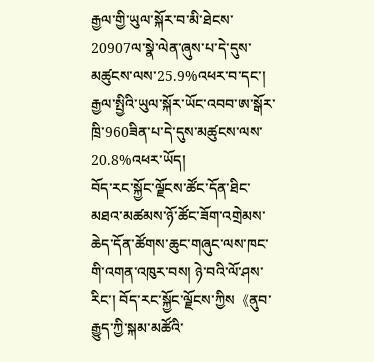རྒྱལ་གྱི་ཡུལ་སྐོར་བ་མི་ཐེངས་20907ལ་སྣེ་ལེན་ཞུས་པ་དེ་དུས་མཚུངས་ལས་25.9%འཕར་བ་དང་། རྒྱལ་སྤྱིའི་ཡུལ་སྐོར་ཡོང་འབབ་ཨ་སྒོར་ཁྲི་960ཟིན་པ་དེ་དུས་མཚུངས་ལས་20.8%འཕར་ཡོད།
བོད་རང་སྐྱོང་ལྗོངས་ཚོང་དོན་ཐིང་མཐའ་མཚམས་ཉོ་ཚོང་ཟོག་འགྲེམས་ཆེད་དོན་ཚོགས་ཆུང་གཞུང་ལས་ཁང་གི་འགན་འཁུར་བས། ཉེ་བའི་ལོ་ཤས་རིང་། བོད་རང་སྐྱོང་ལྗོངས་ཀྱིས《ནུབ་རྒྱུད་ཀྱི་སྐམ་མཚོའི་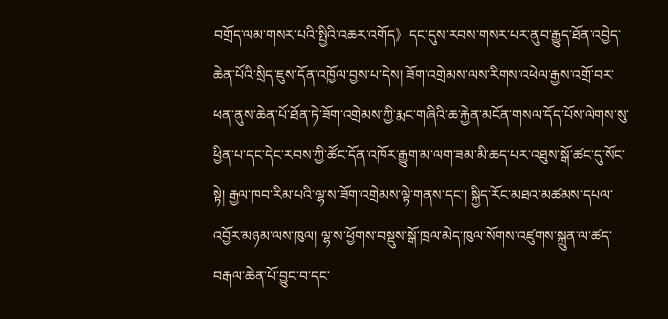བགྲོད་ལམ་གསར་པའི་སྤྱིའི་འཆར་འགོད》དང་དུས་རབས་གསར་པར་ནུབ་རྒྱུད་ཐོན་འབྱེད་ཆེན་པོའི་སྲིད་ཇུས་དོན་འཁྱོལ་བྱས་པ་དེས། ཟོག་འགྲེམས་ལས་རིགས་འཕེལ་རྒྱས་འགྲོ་བར་ཕན་ནུས་ཆེན་པོ་ཐོན་ཏེ་ཟོག་འགྲེམས་ཀྱི་རྨང་གཞིའི་ཆ་རྐྱེན་མངོན་གསལ་དོད་པོས་ལེགས་སུ་ཕྱིན་པ་དང་དེང་རབས་ཀྱི་ཚོང་དོན་འཁོར་རྒྱུག་མ་ལག་ཟམ་མི་ཆད་པར་འཐུས་སྒོ་ཚང་དུ་སོང་སྟེ། རྒྱལ་ཁབ་རིམ་པའི་ལྷ་ས་ཟོག་འགྲེམས་ལྟེ་གནས་དང་། སྐྱིད་རོང་མཐའ་མཚམས་དཔལ་འབྱོར་མཉམ་ལས་ཁུལ། ལྷ་ས་ཕྱོགས་བསྡུས་སྒོ་ཁྲལ་མེད་ཁུལ་སོགས་འཛུགས་སྐྲུན་ལ་ཚད་བརྒལ་ཆེན་པོ་བྱུང་བ་དང་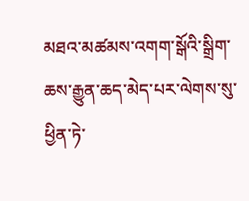མཐའ་མཚམས་འགག་སྒོའི་སྒྲིག་ཆས་རྒྱུན་ཆད་མེད་པར་ལེགས་སུ་ཕྱིན་ཏེ་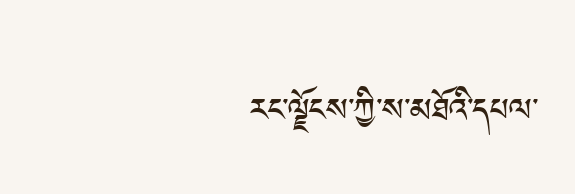རང་ལྗོངས་ཀྱི་ས་མཐོའི་དཔལ་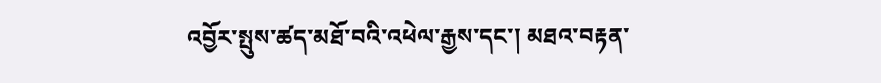འབྱོར་སྤུས་ཚད་མཐོ་བའི་འཕེལ་རྒྱས་དང་། མཐའ་བརྟན་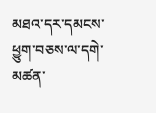མཐའ་དར་དམངས་ཕྱུག་བཅས་ལ་དགེ་མཚན་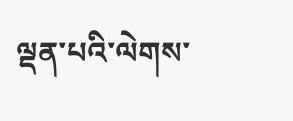ལྡན་པའི་ལེགས་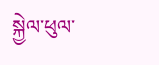སྐྱེལ་ཕུལ་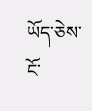ཡོད་ཅེས་ངོ་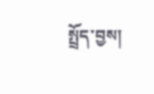སྤྲོད་བྱས།